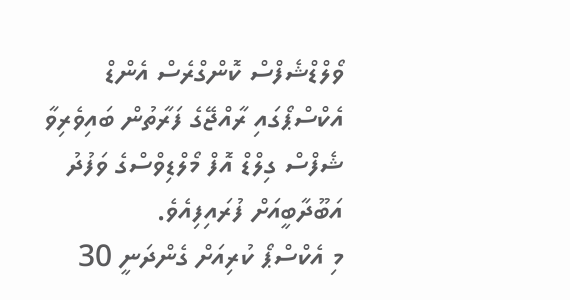ވޯލްޑްޝެފްސް ކޮންގްރެސް އެންޑް އެކްސްޕޯގައި ރާއްޖޭގެ ފަރާތުން ބައިވެރިވާ ޝެފްސް ގިލްޑް އޮފް މޯލްޑިވްސްގެ ވަފުދު އަބޫދާބީއަށް ފުރައިފިއެވެ.
މި އެކްސްޕޯ ކުރިއަށް ގެންދަނީ 30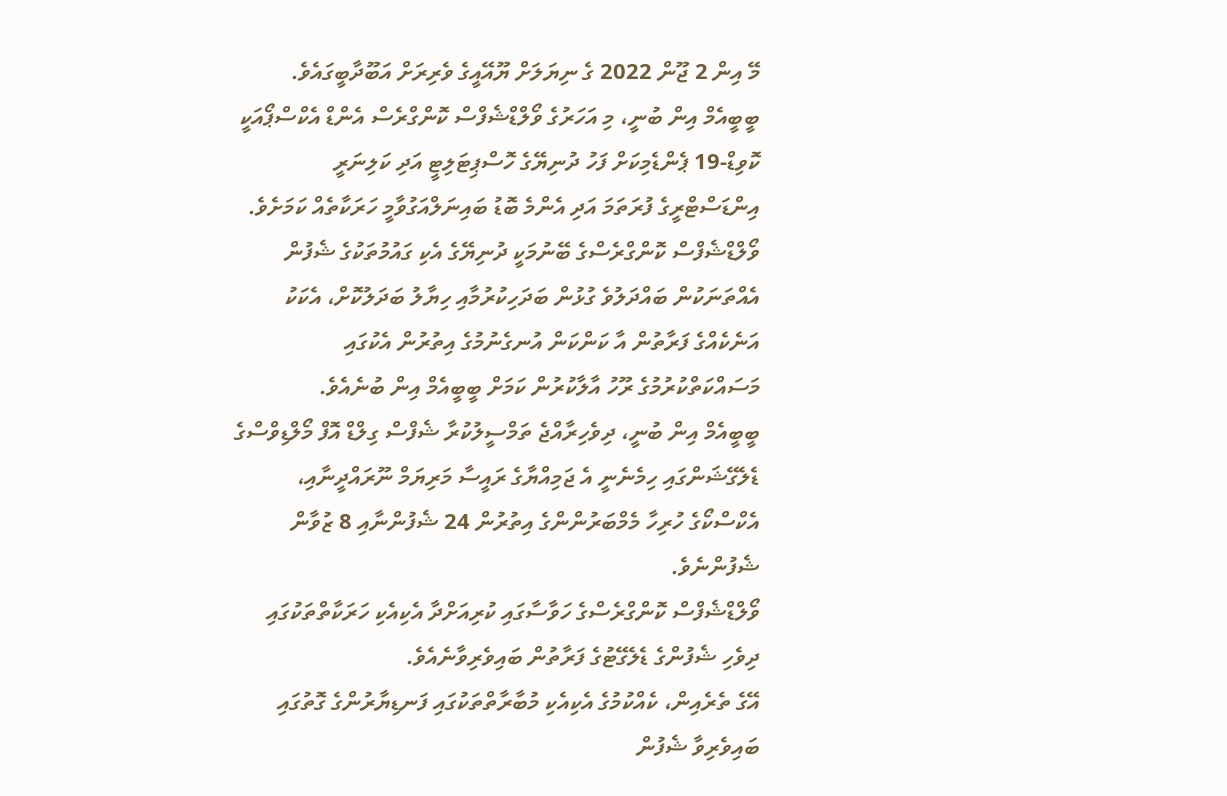މޭ އިން 2 ޖޫން 2022 ގެ ނިޔަލަށް ޔޫއޭއީގެ ވެރިރަށް އަބޫދާބީގައެވެ.
ބީބީއެމް އިން ބުނީ، މި އަހަރުގެ ވޯލްޑްޝެފްސް ކޮންގްރެސް އެންޑް އެކްސްޕޯއަކީ ކޮވިޑް-19 ޕެންޑެމިކަށް ފަހު ދުނިޔޭގެ ހޮސްޕިޓަލިޓީ އަދި ކަލިނަރީ އިންޑަސްޓްރީގެ ފުރަތަމަ އަދި އެންމެ ބޮޑު ބައިނަލްއަގުވާމީ ހަރަކާތެއް ކަމަށެވެ.
ވޯލްޑްޝެފްސް ކޮންގްރެސްގެ ބޭނުމަކީ ދުނިޔޭގެ އެކި ގައުމުތަކުގެ ޝެފުން އެއްތަނަކުން ބައްދަލުވެ ގުޅުން ބަދަހިކުރުމާއި ހިޔާލު ބަދަލުކޮށް، އެކަކު އަނެކެއްގެ ފަރާތުން އާ ކަންކަން އުނގެނުމުގެ އިތުރުން އެކުގައި މަސައްކަތްކުރުމުގެ ރޫހު އާލާކުރުން ކަމަށް ބީބީއެމް އިން ބުނެއެވެ.
ބީބީއެމް އިން ބުނީ، ދިވެހިރާއްޖެ ތަމްސީލުކުރާ ޝެފްސް ގިލްޑް އޮފް މޯލްޑިވްސްގެ ޑެލެގޭޝަންގައި ހިމެނެނީ އެ ޖަމިއްޔާގެ ރައީސާ މަރިޔަމް ނޫރައްދީނާއި، އެކްސްކޯގެ ހުރިހާ މެމްބަރުންންގެ އިތުރުން 24 ޝެފުންނާއި 8 ޒުވާން ޝެފުންނެވެ.
ވޯލްޑްޝެފްސް ކޮންގްރެސްގެ ހަވާސާގައި ކުރިއަށްދާ އެކިއެކި ހަރަކާތްތަކުގައި ދިވެހި ޝެފުންގެ ޑެލެގޭޓުގެ ފަރާތުން ބައިވެރިވާނެއެވެ.
އޭގެ ތެރެއިން، ކެއްކުމުގެ އެކިއެކި މުބާރާތްތަކުގައި ފަނޑިޔާރުންގެ ގޮތުގައި ބައިވެރިވާ ޝެފުން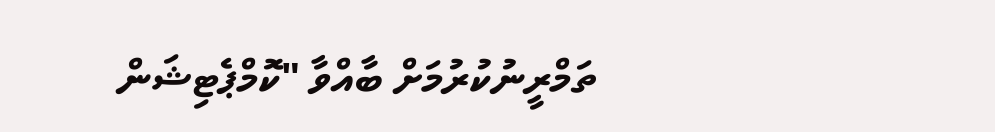ތަމްރީނުކުރުމަށް ބާއްވާ "ކޮމްޕެޓިޝަން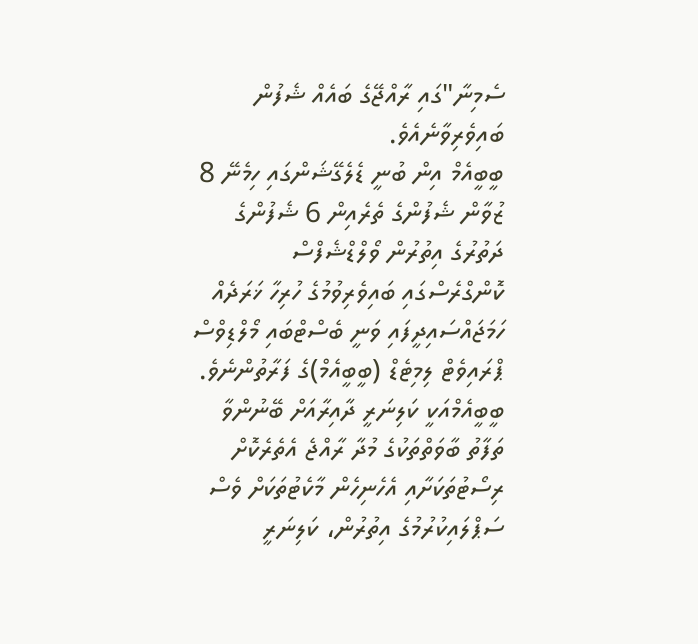ސެމިނާ"ގައި ރާއްޖޭގެ ބައެއް ޝެފުން ބައިވެރިވާނެއެވެ.
ބީބީއެމް އިން ބުނީ ޑެލެގޭޝަންގައި ހިމެނޭ 8 ޒުވާން ޝެފުންގެ ތެރެއިން 6 ޝެފުންގެ ދަތުރުގެ އިތުރުން ވޯލްޑްޝެފްސް ކޮންގްރެސްގައި ބައިވެރިވުމުގެ ހުރިހާ ޚަރަދެއް ހަމަޖައްސައިދީފައި ވަނީ ބެސްޓްބައި މޯލްޑިވްސް ޕްރައިވެޓް ލިމިޓެޑް (ބީބީއެމް)ގެ ފަރާތުންނެވެ.
ބީބީއެމްއަކީ ކަލިނަރީ ދާއިރާއަށް ބޭނުންވާ ތަފާތު ބާވަތްތަކުގެ މުދާ ރާއްޖެ އެތެރެކޮށް ރިސޯޓުތަކަށާއި އެހެނިހެން މާކެޓުތަކަށް ވެސް ސަޕްލައިކުރުމުގެ އިތުރުން، ކަލިނަރީ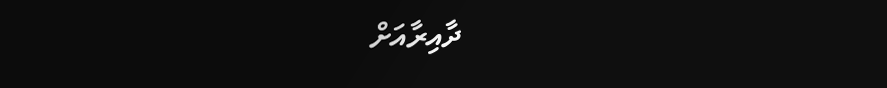ދާއިރާއަށް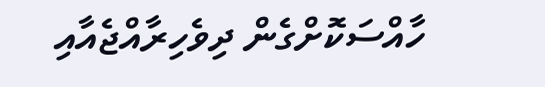ހާއްސަކޮށްގެން ދިވެހިރާއްޖެއާއި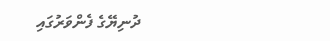ދުނިޔޭގެ ފެންވަރުގައި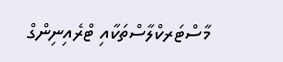މާސްޓަރކްލާސްތަކާއި ޓްރެއިނިންގް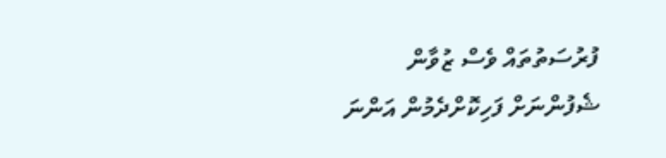ފުރުސަތުތައް ވެސް ޒުވާން ޝެފުންނަށް ފަހިކޮށްދެމުން އަންނަ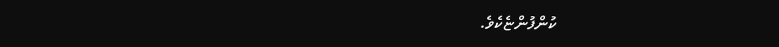ކުންފުންޏެކެވެ.